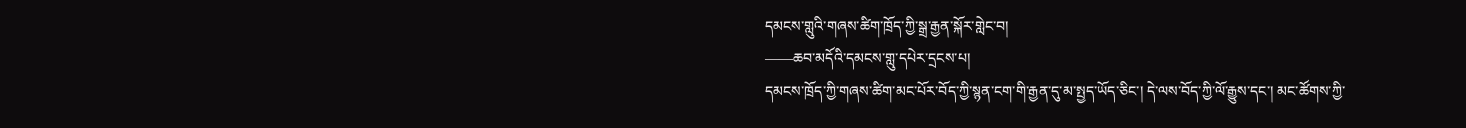དམངས་གླུའི་གཞས་ཚིག་ཁྲོད་ཀྱི་སྒྲ་རྒྱན་སྐོར་གླེང་བ།
——ཆབ་མདོའི་དམངས་གླུ་དཔེར་དྲངས་པ།
དམངས་ཁྲོད་ཀྱི་གཞས་ཚིག་མང་པོར་བོད་ཀྱི་སྙན་ངག་གི་རྒྱན་དུ་མ་སྤྱད་ཡོད་ཅིང་། དེ་ལས་བོད་ཀྱི་ལོ་རྒྱུས་དང་། མང་ཚོགས་ཀྱི་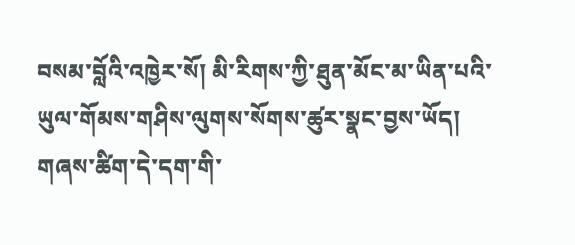བསམ་བློའི་འཁྱེར་སོ། མི་རིགས་ཀྱི་ཐུན་མོང་མ་ཡིན་པའི་ཡུལ་གོམས་གཤིས་ལུགས་སོགས་ཚུར་སྣང་བྱས་ཡོད། གཞས་ཚིག་དེ་དག་གི་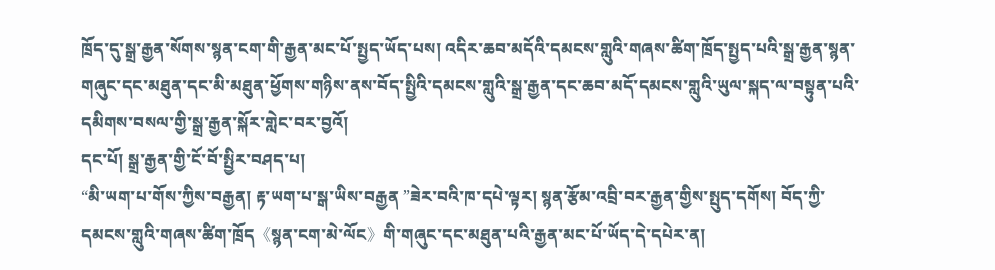ཁྲོད་དུ་སྒྲ་རྒྱན་སོགས་སྙན་ངག་གི་རྒྱན་མང་པོ་སྤྱད་ཡོད་པས། འདིར་ཆབ་མདོའི་དམངས་གླུའི་གཞས་ཚིག་ཁྲོད་སྤྱད་པའི་སྒྲ་རྒྱན་སྙན་གཞུང་དང་མཐུན་དང་མི་མཐུན་ཕྱོགས་གཉིས་ནས་བོད་སྤྱིའི་དམངས་གླུའི་སྒྲ་རྒྱན་དང་ཆབ་མདོ་དམངས་གླུའི་ཡུལ་སྐད་ལ་བསྟུན་པའི་དམིགས་བསལ་གྱི་སྒྲ་རྒྱན་སྐོར་གླེང་བར་བྱའོ།
དང་པོ། སྒྲ་རྒྱན་གྱི་ངོ་བོ་སྤྱིར་བཤད་པ།
“མི་ཡག་པ་གོས་ཀྱིས་བརྒྱན། རྟ་ཡག་པ་སྒ་ཡིས་བརྒྱན ”ཟེར་བའི་ཁ་དཔེ་ལྟར། སྙན་རྩོམ་འབྲི་བར་རྒྱན་གྱིས་སྤུད་དགོས། བོད་ཀྱི་དམངས་གླུའི་གཞས་ཚིག་ཁྲོད《སྙན་ངག་མེ་ལོང》གི་གཞུང་དང་མཐུན་པའི་རྒྱན་མང་པོ་ཡོད་དེ་དཔེར་ན།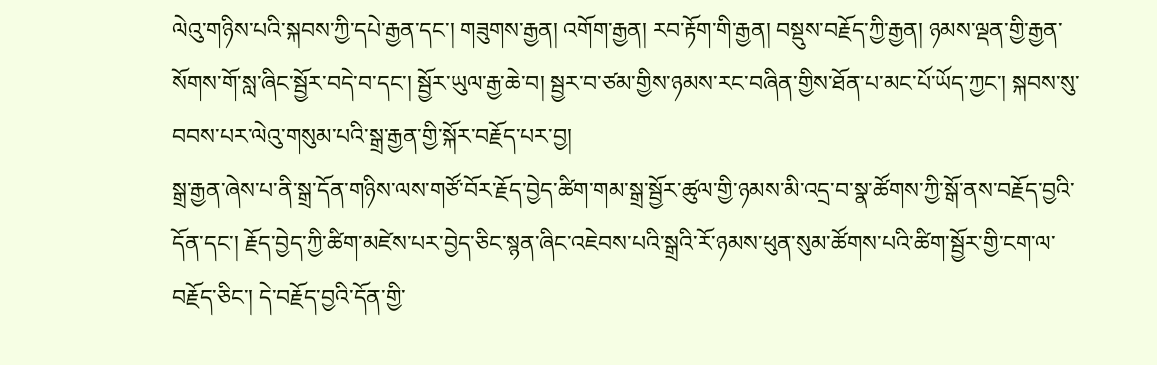ལེའུ་གཉིས་པའི་སྐབས་ཀྱི་དཔེ་རྒྱན་དང་། གཟུགས་རྒྱན། འགོག་རྒྱན། རབ་རྟོག་གི་རྒྱན། བསྡུས་བརྗོད་ཀྱི་རྒྱན། ཉམས་ལྡན་གྱི་རྒྱན་སོགས་གོ་སླ་ཞིང་སྦྱོར་བདེ་བ་དང་། སྦྱོར་ཡུལ་རྒྱ་ཆེ་བ། སྦྱར་བ་ཙམ་གྱིས་ཉམས་རང་བཞིན་གྱིས་ཐོན་པ་མང་པོ་ཡོད་ཀྱང་། སྐབས་སུ་བབས་པར་ལེའུ་གསུམ་པའི་སྒྲ་རྒྱན་གྱི་སྐོར་བརྗོད་པར་བྱ།
སྒྲ་རྒྱན་ཞེས་པ་ནི་སྒྲ་དོན་གཉིས་ལས་གཙོ་བོར་རྗོད་བྱེད་ཚིག་གམ་སྒྲ་སྦྱོར་ཚུལ་གྱི་ཉམས་མི་འདྲ་བ་སྣ་ཚོགས་ཀྱི་སྒོ་ནས་བརྗོད་བྱའི་དོན་དང་། རྗོད་བྱེད་ཀྱི་ཚིག་མཛེས་པར་བྱེད་ཅིང་སྙན་ཞིང་འཇེབས་པའི་སྒྲའི་རོ་ཉམས་ཕུན་སུམ་ཚོགས་པའི་ཚིག་སྦྱོར་གྱི་ངག་ལ་བརྗོད་ཅིང་། དེ་བརྗོད་བྱའི་དོན་གྱི་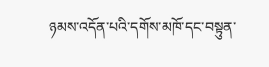ཉམས་འདོན་པའི་དགོས་མཁོ་དང་བསྟུན་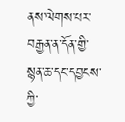ནས་ལེགས་པར་བརྒྱན་ན་དོན་གྱི་སྙན་ཆ་དང་དབྱངས་ཀྱི་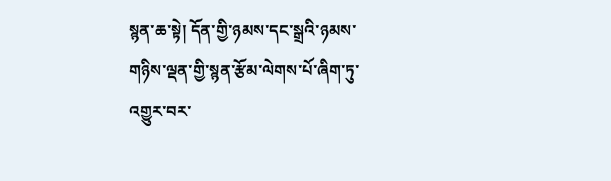སྙན་ཆ་སྟེ། དོན་གྱི་ཉམས་དང་སྒྲའི་ཉམས་གཉིས་ལྡན་གྱི་སྙན་རྩོམ་ལེགས་པོ་ཞིག་ཏུ་འགྱུར་བར་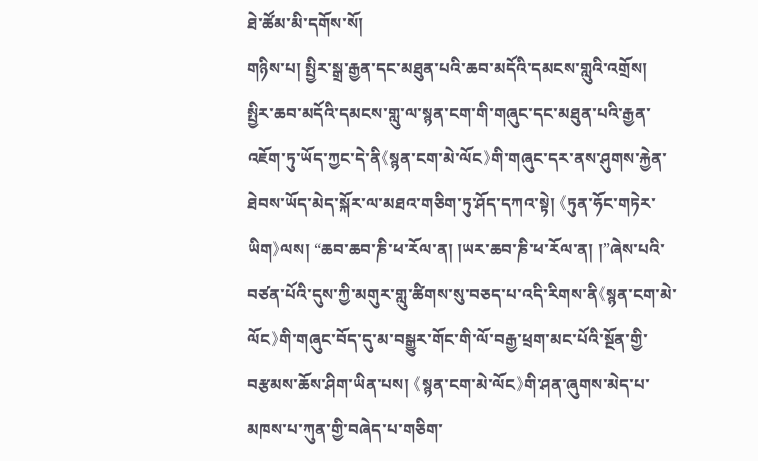ཐེ་ཚོམ་མི་དགོས་སོ།
གཉིས་པ། སྤྱིར་སྒྲ་རྒྱན་དང་མཐུན་པའི་ཆབ་མདོའི་དམངས་གླུའི་འགྲོས།
སྤྱིར་ཆབ་མདོའི་དམངས་གླུ་ལ་སྙན་ངག་གི་གཞུང་དང་མཐུན་པའི་རྒྱན་འཇོག་ཏུ་ཡོད་ཀྱང་དེ་ནི《སྙན་ངག་མེ་ལོང》གི་གཞུང་དར་ནས་ཤུགས་རྐྱེན་ཐེབས་ཡོད་མེད་སྐོར་ལ་མཐའ་གཅིག་ཏུ་ཤོད་དཀའ་སྟེ། 《ཏུན་ཧོང་གཏེར་ཡིག》ལས། “ཆབ་ཆབ་ཎི་ཕ་རོལ་ན། །ཡར་ཆབ་ཎི་ཕ་རོལ་ན། །”ཞེས་པའི་བཙན་པོའི་དུས་ཀྱི་མགུར་གླུ་ཚིགས་སུ་བཅད་པ་འདི་རིགས་ནི《སྙན་ངག་མེ་ལོང》གི་གཞུང་བོད་དུ་མ་བསྒྱུར་གོང་གི་ལོ་བརྒྱ་ཕྲག་མང་པོའི་སྔོན་གྱི་བརྩམས་ཆོས་ཤིག་ཡིན་པས། 《སྙན་ངག་མེ་ལོང》གི་ཤན་ཞུགས་མེད་པ་མཁས་པ་ཀུན་གྱི་བཞེད་པ་གཅིག་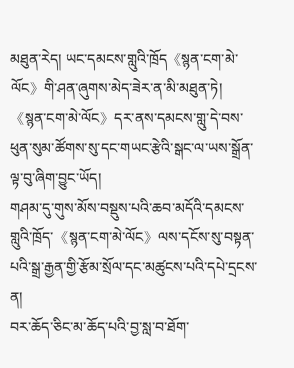མཐུན་རེད། ཡང་དམངས་གླུའི་ཁྲོད《སྙན་ངག་མེ་ལོང》གི་ཤན་ཞུགས་མེད་ཟེར་ན་མི་མཐུན་ཏེ། 《སྙན་ངག་མེ་ལོང》དར་ནས་དམངས་གླུ་དེ་བས་ཕུན་སུམ་ཚོགས་སུ་དང་གཡང་རྩེའི་སྒང་ལ་ཡས་སྒྲོན་ལྟ་བུ་ཞིག་བྱུང་ཡོད།
གཤམ་དུ་གུས་མོས་བསྡུས་པའི་ཆབ་མདོའི་དམངས་གླུའི་ཁྲོད་《སྙན་ངག་མེ་ལོང》ལས་དངོས་སུ་བསྟན་པའི་སྒྲ་རྒྱན་གྱི་རྩོམ་སྲོལ་དང་མཚུངས་པའི་དཔེ་དྲངས་ན།
བར་ཆོད་ཅིང་མ་ཆོད་པའི་བྱ་སླ་བ་ཐོག་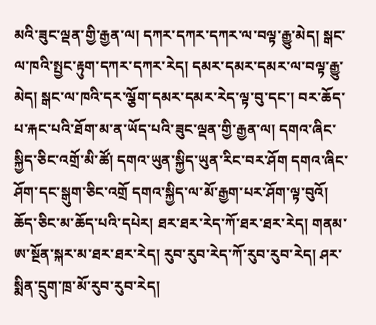མའི་ཟུང་ལྡན་གྱི་རྒྱན་ལ། དཀར་དཀར་དཀར་ལ་བལྟ་རྒྱུ་མེད། སྒང་ལ་ཁའི་སྤྱང་རྟུག་དཀར་དཀར་རེད། དམར་དམར་དམར་ལ་བལྟ་རྒྱུ་མེད། སྒང་ལ་ཁའི་དར་ལྕོག་དམར་དམར་རེད་ལྟ་བུ་དང་། བར་ཆོད་པ་རྐང་པའི་ཐོག་མ་ན་ཡོད་པའི་ཟུང་ལྡན་གྱི་རྒྱན་ལ། དགའ་ཞིང་སྐྱིད་ཅིང་འགྲོ་མི་ཚོ། དགའ་ཡུན་སྐྱིད་ཡུན་རིང་བར་ཤོག དགའ་ཞིང་ཤོག་དང་སྒུག་ཅིང་འགྲོ དགའ་སྐྱིད་ལ་མོ་རྒྱག་པར་ཤོག་ལྟ་བུའོ།
ཆོད་ཅིང་མ་ཆོད་པའི་དཔེར། ཐར་ཐར་རེད་ཀོ་ཐར་ཐར་རེད། གནམ་ཨ་སྔོན་སྐར་མ་ཐར་ཐར་རེད། རུབ་རུབ་རེད་ཀོ་རུབ་རུབ་རེད། ཤར་སྨིན་དྲུག་ཁྲ་མོ་རུབ་རུབ་རེད།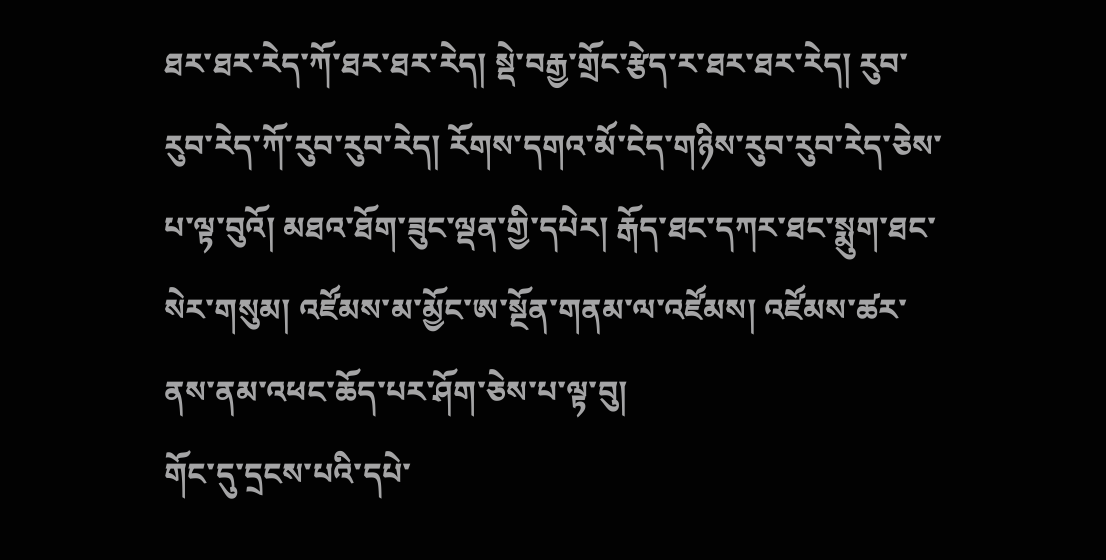ཐར་ཐར་རེད་ཀོ་ཐར་ཐར་རེད། སྡེ་བརྒྱ་གྲོང་རྩེད་ར་ཐར་ཐར་རེད། རུབ་རུབ་རེད་ཀོ་རུབ་རུབ་རེད། རོགས་དགའ་མོ་ངེད་གཉིས་རུབ་རུབ་རེད་ཅེས་པ་ལྟ་བུའོ། མཐའ་ཐོག་ཟུང་ལྡན་གྱི་དཔེར། རྒོད་ཐང་དཀར་ཐང་སྨུག་ཐང་སེར་གསུམ། འཛོམས་མ་མྱོང་ཨ་སྔོན་གནམ་ལ་འཛོམས། འཛོམས་ཚར་ནས་ནམ་འཕང་ཆོད་པར་ཤོག་ཅེས་པ་ལྟ་བུ།
གོང་དུ་དྲངས་པའི་དཔེ་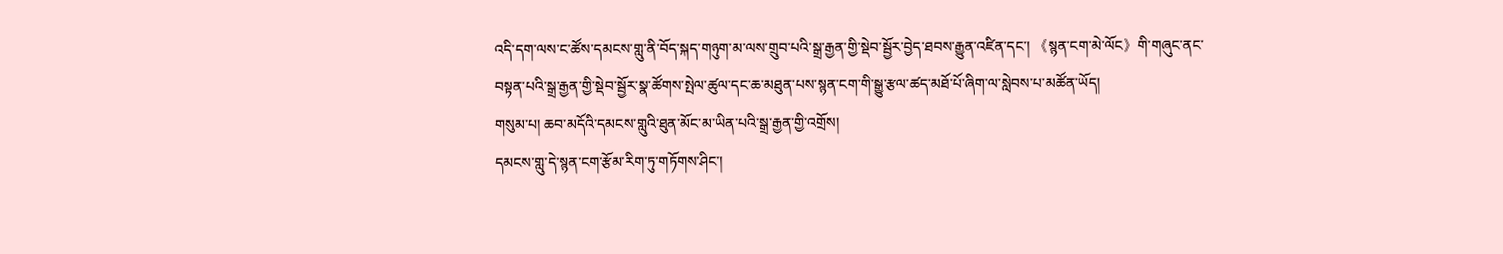འདི་དག་ལས་ང་ཚོས་དམངས་གླུ་ནི་བོད་སྐད་གཉུག་མ་ལས་གྲུབ་པའི་སྒྲ་རྒྱན་གྱི་སྡེབ་སྦྱོར་བྱེད་ཐབས་རྒྱུན་འཛིན་དང་། 《སྙན་ངག་མེ་ལོང》གི་གཞུང་ནང་བསྟན་པའི་སྒྲ་རྒྱན་གྱི་སྡེབ་སྦྱོར་སྣ་ཚོགས་སྤེལ་ཚུལ་དང་ཆ་མཐུན་པས་སྙན་ངག་གི་སྒྱུ་རྩལ་ཚད་མཐོ་པོ་ཞིག་ལ་སླེབས་པ་མཚོན་ཡོད།
གསུམ་པ། ཆབ་མདོའི་དམངས་གླུའི་ཐུན་མོང་མ་ཡིན་པའི་སྒྲ་རྒྱན་གྱི་འགྲོས།
དམངས་གླུ་དེ་སྙན་ངག་རྩོམ་རིག་ཏུ་གཏོགས་ཤིང་།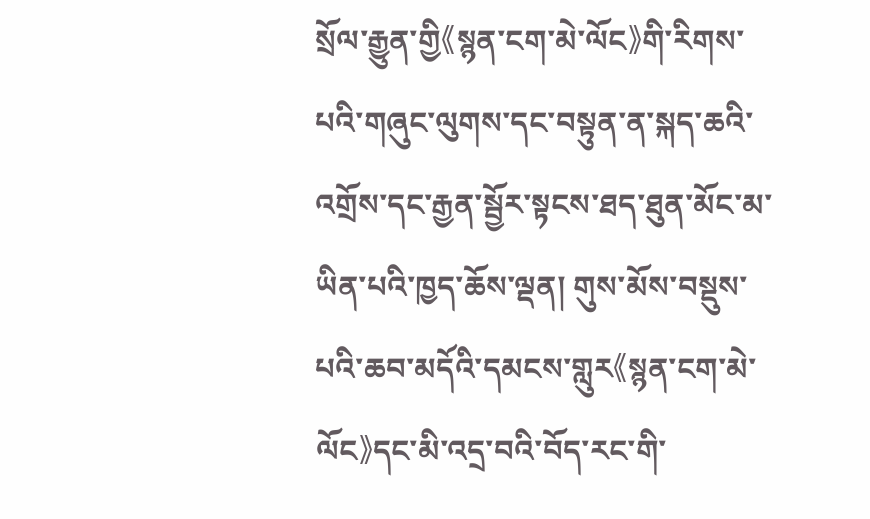སྲོལ་རྒྱུན་གྱི《སྙན་ངག་མེ་ལོང》གི་རིགས་པའི་གཞུང་ལུགས་དང་བསྟུན་ན་སྐད་ཆའི་འགྲོས་དང་རྒྱན་སྦྱོར་སྟངས་ཐད་ཐུན་མོང་མ་ཡིན་པའི་ཁྱད་ཆོས་ལྡན། གུས་མོས་བསྡུས་པའི་ཆབ་མདོའི་དམངས་གླུར《སྙན་ངག་མེ་ལོང》དང་མི་འདྲ་བའི་བོད་རང་གི་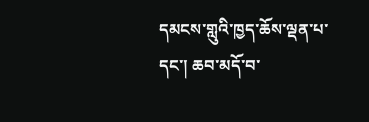དམངས་གླུའི་ཁྱད་ཆོས་ལྡན་པ་དང་། ཆབ་མདོ་བ་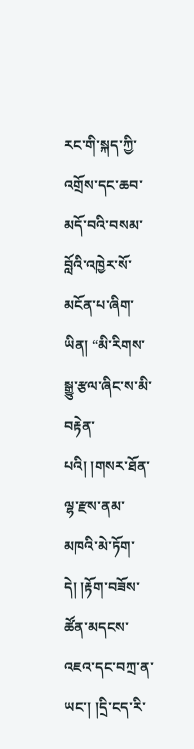རང་གི་སྐད་ཀྱི་འགྲོས་དང་ཆབ་མདོ་བའི་བསམ་བློའི་འཁྱེར་སོ་མངོན་པ་ཞིག་ཡིན། “མི་རིགས་སྒྱུ་རྩལ་ཞིང་ས་མི་བརྟེན་པའི། །གསར་ཐོན་ལྷ་རྫས་ནམ་མཁའི་མེ་ཏོག་དེ། །རྟོག་བཟོས་ཚོན་མདངས་འཇའ་དང་བཀྲ་ན་ཡང་། །དྲི་ངད་རི་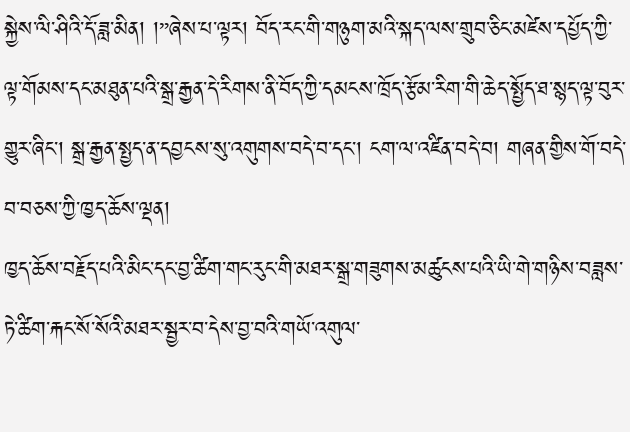སྐྱེས་ལི་ཤིའི་དོ་ཟླ་མིན། །”ཞེས་པ་ལྟར། བོད་རང་གི་གཉུག་མའི་སྐད་ལས་གྲུབ་ཅིང་མཛེས་དཔྱོད་ཀྱི་ལྟ་གོམས་དང་མཐུན་པའི་སྒྲ་རྒྱན་དེ་རིགས་ནི་བོད་ཀྱི་དམངས་ཁྲོད་རྩོམ་རིག་གི་ཆེད་སྤྱོད་ཐ་སྙད་ལྟ་བུར་གྱུར་ཞིང་། སྒྲ་རྒྱན་སྤྱད་ན་དབྱངས་སུ་འགུགས་བདེ་བ་དང་། ངག་ལ་འཛིན་བདེ་བ། གཞན་གྱིས་གོ་བདེ་བ་བཅས་ཀྱི་ཁྱད་ཆོས་ལྡན།
ཁྱད་ཆོས་བརྗོད་པའི་མིང་དང་བྱ་ཚིག་གང་རུང་གི་མཐར་སྒྲ་གཟུགས་མཚུངས་པའི་ཡི་གེ་གཉིས་བཟླས་ཏེ་ཚིག་རྐང་སོ་སོའི་མཐར་སྦྱར་བ་དེས་བྱ་བའི་གཡོ་འགུལ་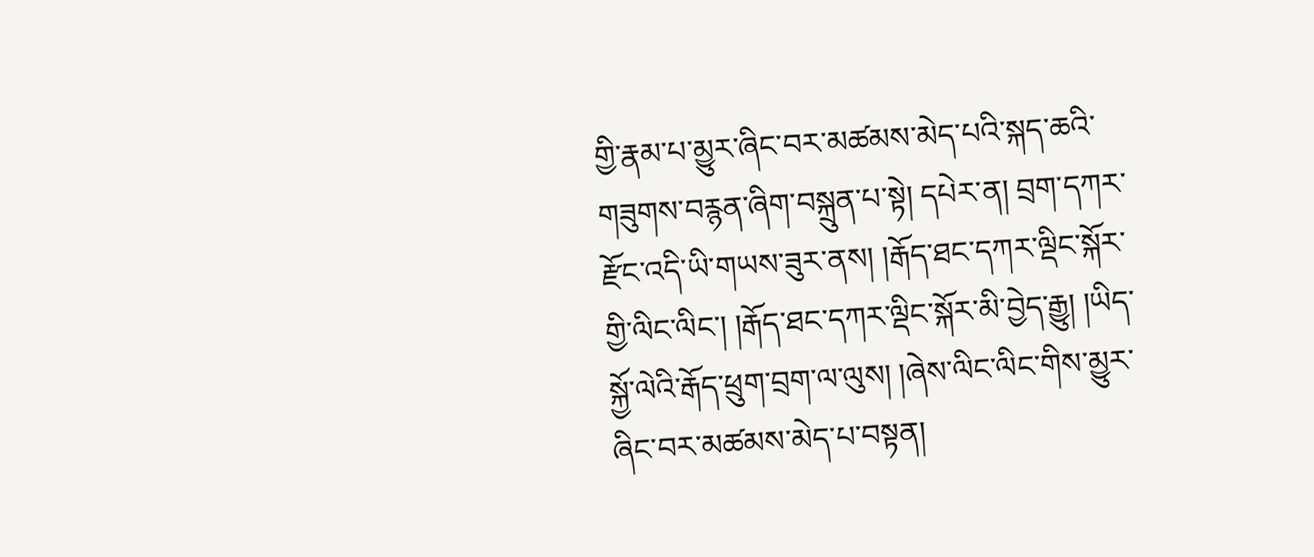གྱི་རྣམ་པ་མྱུར་ཞིང་བར་མཚམས་མེད་པའི་སྐད་ཆའི་གཟུགས་བརྙན་ཞིག་བསྐྲུན་པ་སྟེ། དཔེར་ན། བྲག་དཀར་རྫོང་འདི་ཡི་གཡས་ཟུར་ནས། །རྒོད་ཐང་དཀར་ལྡིང་སྐོར་གྱི་ལིང་ལིང་། །རྒོད་ཐང་དཀར་ལྡིང་སྐོར་མི་བྱེད་རྒྱུ། །ཡིད་སྐྱོ་ལེའི་རྒོད་ཕྲུག་བྲག་ལ་ལུས། །ཞེས་ལིང་ལིང་གིས་མྱུར་ཞིང་བར་མཚམས་མེད་པ་བསྟན།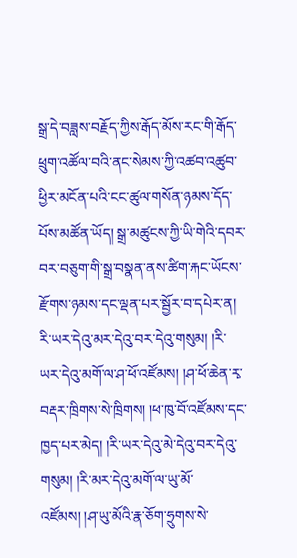སྒྲ་དེ་བཟླས་བརྗོད་ཀྱིས་རྒོད་མོས་རང་གི་རྒོད་ཕྲུག་འཚོལ་བའི་ནང་སེམས་ཀྱི་འཚབ་འཚུབ་ཕྱིར་མངོན་པའི་ངང་ཚུལ་གསོན་ཉམས་དོད་པོས་མཚོན་ཡོད། སྒྲ་མཚུངས་ཀྱི་ཡི་གེའི་དབར་བར་བཅུག་གི་སྒྲ་བསྣན་ནས་ཚིག་རྐང་ཡོངས་རྫོགས་ཉམས་དང་ལྡན་པར་སྦྱོར་བ་དཔེར་ན། རི་ཡར་དེའུ་མར་དེའུ་བར་དེའུ་གསུམ། །རི་ཡར་དེའུ་མགོ་ལ་ཤ་ཕོ་འཛོམས། །ཤ་ཕོ་ཆེན་རྭ་བརྡར་ཁྲིགས་སེ་ཁྲིགས། །ཕ་ཁུ་བོ་འཛོམས་དང་ཁྱད་པར་མེད། །རི་ཡར་དེའུ་མེ་དེའུ་བར་དེའུ་གསུམ། །རི་མར་དེའུ་མགོ་ལ་ཡུ་མོ་འཛོམས། །ཤ་ཡུ་མོའི་རྣ་ཅོག་ཧྲུགས་སེ་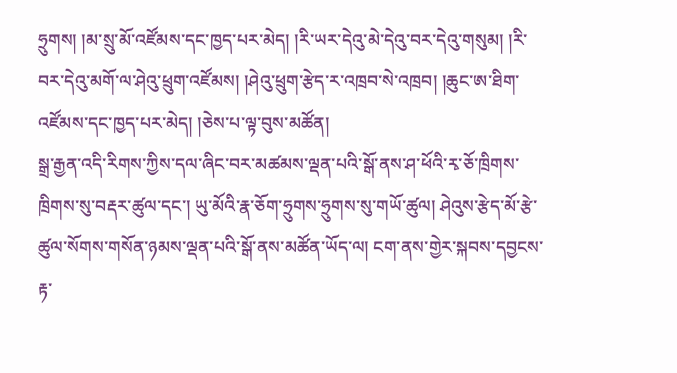ཧྲུགས། །མ་སྲུ་མོ་འཛོམས་དང་ཁྱད་པར་མེད། །རི་ཡར་དེའུ་མེ་དེའུ་བར་དེའུ་གསུམ། །རི་བར་དེའུ་མགོ་ལ་ཤེའུ་ཕྲུག་འཛོམས། །ཤེའུ་ཕྲུག་རྩེད་ར་འཁྲབ་སེ་འཁྲབ། །ཆུང་ཨ་ཐིག་འཛོམས་དང་ཁྱད་པར་མེད། །ཅེས་པ་ལྟ་བུས་མཚོན།
སྒྲ་རྒྱན་འདི་རིགས་ཀྱིས་དལ་ཞིང་བར་མཚམས་ལྡན་པའི་སྒོ་ནས་ཤ་ཕོའི་རྭ་ཅོ་ཁྲིགས་ཁྲིགས་སུ་བརྡར་ཚུལ་དང་། ཡུ་མོའི་རྣ་ཅོག་ཧྲུགས་ཧྲུགས་སུ་གཡོ་ཚུལ། ཤེའུས་རྩེད་མོ་རྩེ་ཚུལ་སོགས་གསོན་ཉམས་ལྡན་པའི་སྒོ་ནས་མཚོན་ཡོད་ལ། ངག་ནས་གྱེར་སྐབས་དབྱངས་རྟ་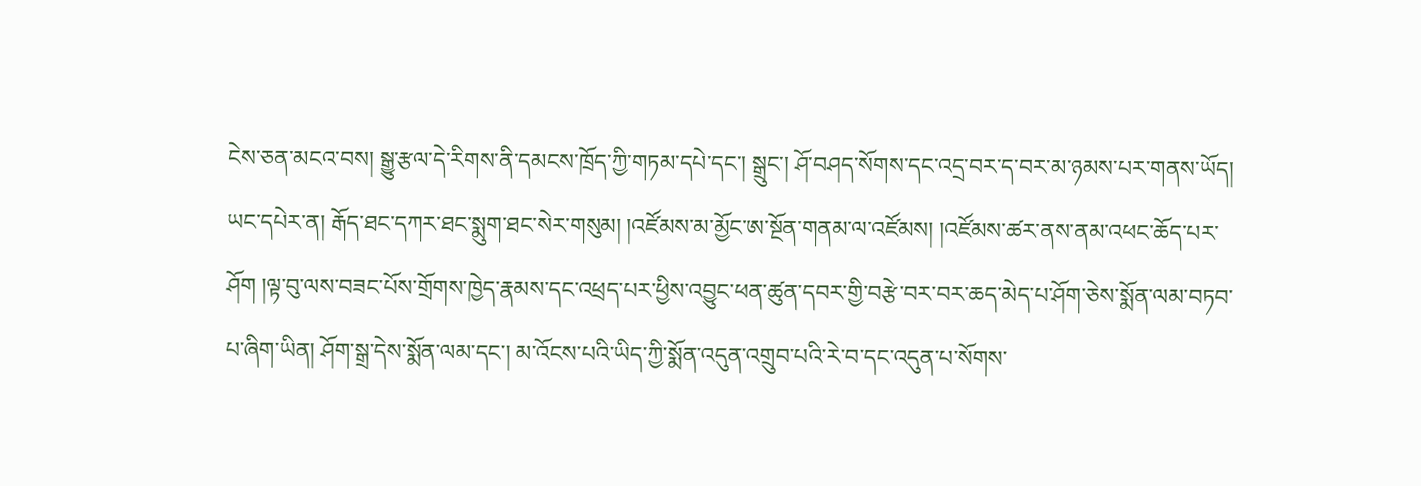ངེས་ཅན་མངའ་བས། སྒྱུ་རྩལ་དེ་རིགས་ནི་དམངས་ཁྲོད་ཀྱི་གཏམ་དཔེ་དང་། སྒྲུང་། ཤོ་བཤད་སོགས་དང་འདྲ་བར་ད་བར་མ་ཉམས་པར་གནས་ཡོད།
ཡང་དཔེར་ན། རྒོད་ཐང་དཀར་ཐང་སྨུག་ཐང་སེར་གསུམ། །འཛོམས་མ་མྱོང་ཨ་སྔོན་གནམ་ལ་འཛོམས། །འཛོམས་ཚར་ནས་ནམ་འཕང་ཆོད་པར་ཤོག །ལྟ་བུ་ལས་བཟང་པོས་གྲོགས་ཁྱེད་རྣམས་དང་འཕྲད་པར་ཕྱིས་འབྱུང་ཕན་ཚུན་དབར་གྱི་བརྩེ་བར་བར་ཆད་མེད་པ་ཤོག་ཅེས་སྨོན་ལམ་བཏབ་པ་ཞིག་ཡིན། ཤོག་སྒྲ་དེས་སྨོན་ལམ་དང་། མ་འོངས་པའི་ཡིད་ཀྱི་སྨོན་འདུན་འགྲུབ་པའི་རེ་བ་དང་འདུན་པ་སོགས་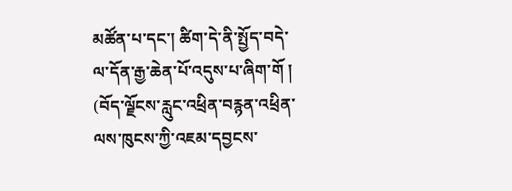མཚོན་པ་དང་། ཚིག་དེ་ནི་སྤྱོད་བདེ་ལ་དོན་རྒྱ་ཆེན་པོ་འདུས་པ་ཞིག་གོ །
(བོད་ལྗོངས་རླུང་འཕྲིན་བརྙན་འཕྲིན་ལས་ཁུངས་ཀྱི་འཇམ་དབྱངས་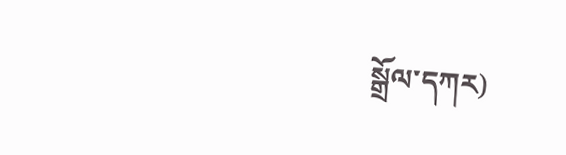སྒྲོལ་དཀར)